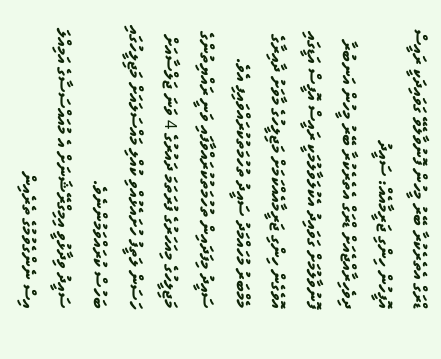ޑްރަގް އެތެރެކުރާ ބޭރު މީހުން ފޮނުވާލެވޭ ގަވައިދަކީ ރައީސް އޮފީހުން ހިންގި ޖަރީމާއެއް: ސައީދު
ދިވެހިރާއްޖެއަށް ޑްރަގް އެތެރެކުރާ ބޭރު މީހުން އަނބުރާ ފޮނުވާލުމަށް ގަވައިދު އެކުލަވާލުމަކީ ރައީސް އޮފީސް އަޑީގައި އޮވެގެން ހިންގި ޖަރީމާއެއްކަމަށް މަޖިލީހުގެ މާވަށު ދާއިރާގެ މެމްބަރު މުހައްމަދު ސައީދު ތުހުމަތުކުރައްވައިފި އެވެ.
ސައީދު މިފަދައިން ތުހުމަތުކުރައްވާފައި ވަނީ ރައްޔިތުންގެ މަޖިލީހުގެ މިއަހަރުގެ ފުރަތަމަ ދައުރުގެ 4 ވަނަ ޖަލްސާއަށް ހަސަން ލަތީފު ހުށައެޅުއްވި ކުއްލި މައްސަލައަށް މަޖިލީހުގައި ބަހުސް ކުރައްވަމުންނެވެ.
ސައީދު ވިދާޅުވީ އިމިގްރޭޝަނަށް އެ މުއައްސަސާގެ އަމިއްލަ އިސް ނެންގެވުމުގެ ތެރެއިން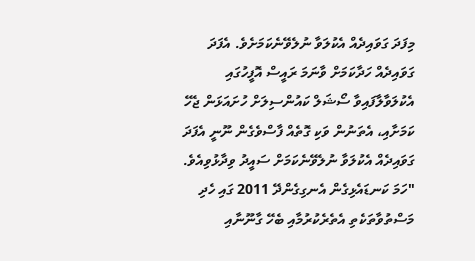މިފަދަ ގަވައިދެއް އެކުލަވާ ނުލެވޭނެކަމަށެވެ. އެފަދަ ގަވައިދެއް ހަދާކަމަށް ވާނަމަ ރައީސް އޮފީހުގައި އެކުލަވާލާފައިވާ ސޯޝަލް ކައުންސިލަށް ހުށައަޅަން ޖެހޭ ކަމަށާއި، އެތަނުން ވަކި ގޮތެއް ފާސްވެގެން ނޫނީ އެފަދަ ގަވައިދެއް އެކުލަވާ ނުލެވޭނެކަމަށް ސައީދު ވިދާޅުވިއެވެ.
"ހަމަ ކަނޑައެޅިގެން އެނގިގެންދޭ 2011 ގައި ހެދި މަސްތުވާތަކެތި އެތެރެކުރުމާއި ބެހޭ ގާނޫނާއި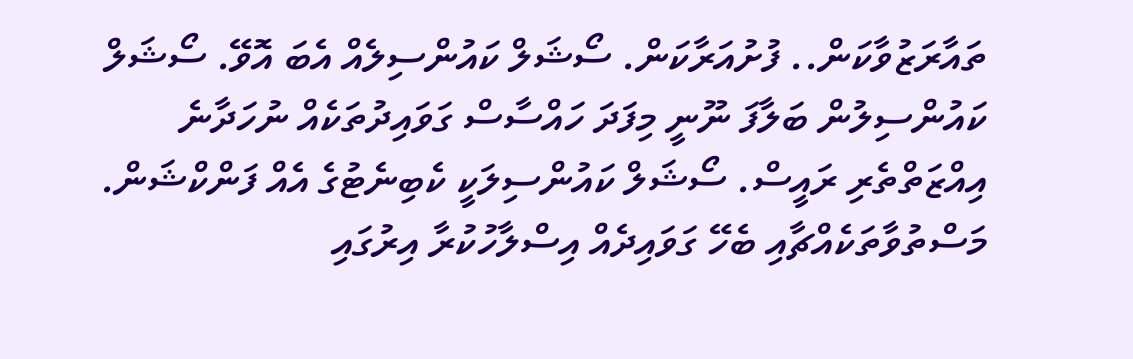ތައާރަޒުވާކަން.. ފުށުއަރާކަން. ސޯޝަލް ކައުންސިލެއް އެބަ އޮވޭ. ސޯޝަލް ކައުންސިލުން ބަލާފަ ނޫނީ މިފަދަ ހައްސާސް ގަވައިދުތަކެއް ނުހަދާނެ އިއްޒަތްތެރި ރައީސް. ސޯޝަލް ކައުންސިލަކީ ކެބިނެޓުގެ އެއް ފަންކްޝަން. މަސްތުވާތަކެއްޗާއި ބެހޭ ގަވައިދެއް އިސްލާހުކުރާ އިރުގައި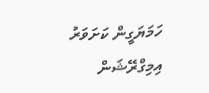ހަމަޔަގީން ކަށަވަރު އިމިގްރޭޝަން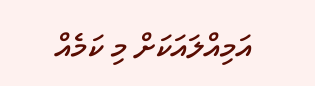އަމިއްލައަކަށް މި ކަމެއް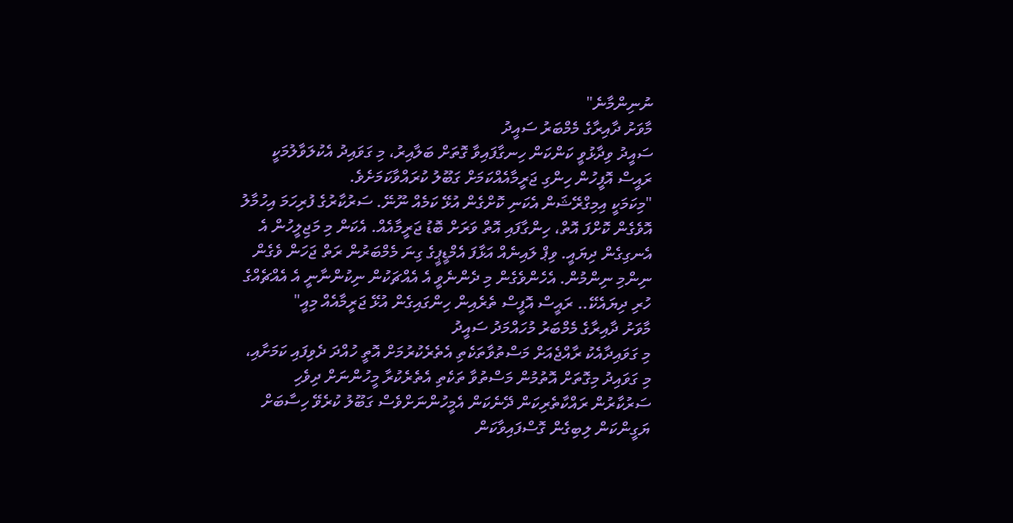ނުނިންމާނެ"
މާވަށު ދާއިރާގެ މެމްބަރު ސައީދު
ސައީދު ވިދާޅުވީ ކަންކަން ހިނގާފައިވާ ގޮތަށް ބަލާއިރު، މި ގަވައިދު އެކުލަވާލުމަކީ ރައީސް އޮފީހުން ހިންގި ޖަރީމާއެއްކަމަށް ގަބޫލު ކުރައްވާކަމަށެވެ.
"މިކަމަކީ އިމިގްރޭޝަން އެކަނި ކޮށްގެން އުޅޭ ކަމެއް ނޫނޭ. ސަރުކާރުގެ ފުރިހަމަ އިހުމާލު އޮވެގެން ކޮށްފަ އޮތް، ހިންގާފައި އޮތް ވަރަށް ބޮޑު ޖަރީމާއެއް. އެކަން މި މަޖިލީހުން އެ އެނގިގެން ދިޔައީ. ވިޕް ލައިނެއް އަޅާފަ އެމްޑީޕީގެ ގިނަ މެމްބަރުން ރަތް ޖަހަން ވެގެން ނިންމި ނިންމުން. އެހެންވެގެން މި ދެންނެވީ އެ އެއްޗަކުން ނިކުންނާނީ އެ އެއްޗެއްގެ ހުރި ދިޔައެކޭ.. ރައީސް އޮފީސް ތެރެއިން ހިންގައިގެން އުޅޭ ޖަރީމާއެއް މިއީ"
މާވަށު ދާއިރާގެ މެމްބަރު މުހައްމަދު ސައީދު
މި ގަވައިދާއެކު ރާއްޖެއަށް މަސްތުވާތަކެތި އެތެރެކުރުމަށް އޮތީ ހުއްދަ ދެވިފައި ކަމަށާއި، މި ގަވައިދު މިގޮތަށް އޮތުމުން މަސްތުވާ ތަކެތި އެތެރެކުރާ މީހުންނަށް ދިވެހި ސަރުކާރުން ރައްކާތެރިކަން ދޭނެކަން އެމީހުންނަށްވެސް ގަބޫލު ކުރެވޭ ހިސާބަށް ޔަގީންކަން ލިބިގެން ގޮސްފައިވާކަން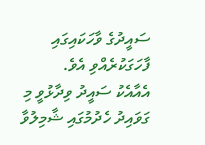ސައީދުގެ ވާހަކައިގައި ފާހަގަކުރެއްވި އެވެ.
އެއާއެކު ސައީދު ވިދާޅުވީ މި ގަވައިދު ހެދުމުގައި ޝާމިލުވާ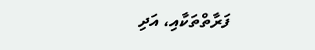ފަރާތްތަކާއި، އަދި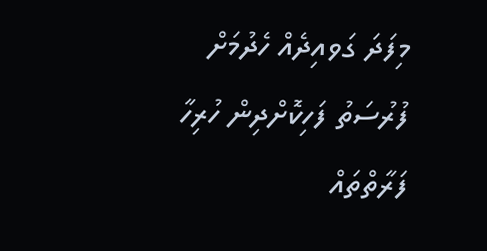މިފަދަ ގަވއިދެއް ހެދުމަށް ފުރުސަތު ފަހިކޮށްދިން ހުރިހާ ފަރާތްތައް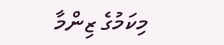މިކަމުގެ ޒިންމާ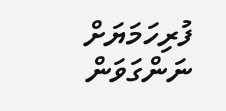ފުރިހަމަޔަށް ނަންގަވަން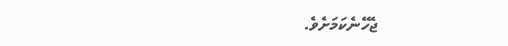ޖެހޭނެކަމަށެވެ.